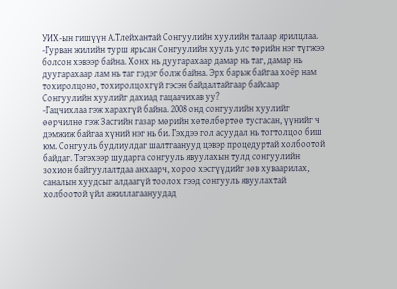УИХ-ын гишүүн А.Тлейхантай Сонгуулийн хуулийн талаар ярилцлаа.
-Гурван жилийн турш ярьсан Сонгуулийн хууль улс төрийн нэг түгжээ болсон хэвээр байна. Хонх нь дуугарахаар дамар нь таг, дамар нь дуугарахаар лам нь таг гэдэг болж байна. Эрх барьж байгаа хоёр нам тохиролцоно, тохиролцохгүй гэсэн байдалтайгаар байсаар Сонгуулийн хуулийг дахиад гацаачихав уу?
-Гацчихлаа гэж харахгүй байна. 2008 онд сонгуулийн хуулийг өөрчилнө гэж Засгийн газар мөрийн хөтөлбөртөө тусгасан, үүнийг ч дэмжиж байгаа хүний нэг нь би. Гэхдээ гол асуудал нь тогтолцоо биш юм. Сонгууль будлиулдаг шалтгаанууд цэвэр процедуртай холбоотой байдаг. Тэгэхээр шударга сонгууль явуулахын тулд сонгуулийн зохион байгуулалтдаа анхаарч, хороо хэсгүүдийг зөв хуваарилах, саналын хуудсыг алдаагүй тоолох гээд сонгууль явуулахтай холбоотой үйл ажиллагаануудад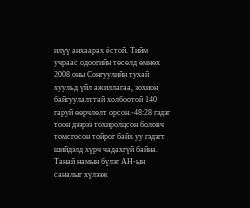илүү анхаарах ёстой. Тийм учраас одоогийн төсөлд өмнөх 2008 оны Сонгуулийн тухай хуульд үйл ажиллагаа, зохион байгуулалттай холбоотой 140 гаруй өөрчлөлт орсон.-48:28 гэдэг тоон дээрээ тохиролцсон боловч томсгосон тойрог байх уу гэдэгт шийдэлд хүрч чадахгүй байна. Танай намын бүлэг АН-ын саналыг хүлээж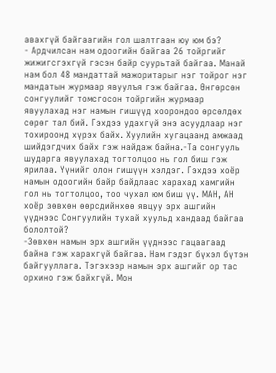авахгүй байгаагийн гол шалтгаан юу юм бэ?
- Ардчилсан нам одоогийн байгаа 26 тойргийг жижигсгэхгүй гэсэн байр суурьтай байгаа. Манай нам бол 48 мандаттай мажоритарыг нэг тойрог нэг мандатын журмаар явуулъя гэж байгаа. Өнгөрсөн сонгуулийг томсгосон тойргийн журмаар явуулахад нэг намын гишүүд хоорондоо өрсөлдөх сөрөг тал бий. Гэхдээ удахгүй энэ асуудлаар нэг тохироонд хүрэх байх. Хуулийн хугацаанд амжаад шийдэгдчих байх гэж найдаж байна.-Та сонгууль шударга явуулахад тогтолцоо нь гол биш гэж ярилаа. Үүнийг олон гишүүн хэлдэг. Гэхдээ хоёр намын одоогийн байр байдлаас харахад хамгийн гол нь тогтолцоо, тоо чухал юм биш үү. МАН, АН хоёр зөвхөн өөрсдийнхөө явцуу эрх ашгийн үүднээс Сонгуулийн тухай хуульд хандаад байгаа бололтой?
-Зөвхөн намын эрх ашгийн үүднээс гацаагаад байна гэж харахгүй байгаа. Нам гэдэг бүхэл бүтэн байгууллага. Тэгэхээр намын эрх ашгийг ор тас орхино гэж байхгүй. Мон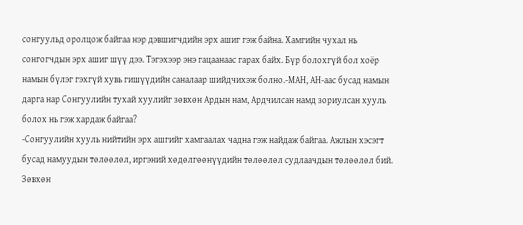сонгуульд оролцож байгаа нэр дэвшигчдийн эрх ашиг гэж байна. Хамгийн чухал нь сонгогчдын эрх ашиг шүү дээ. Тэгэхээр энэ гацаанаас гарах байх. Бүр болохгүй бол хоёр намын бүлэг гэхгүй хувь гишүүдийн саналаар шийдчихэж болно.-МАН, АН-аас бусад намын дарга нар Сонгуулийн тухай хуулийг зөвхөн Ардын нам, Ардчилсан намд зориулсан хууль болох нь гэж хардаж байгаа?
-Сонгуулийн хууль нийтийн эрх ашгийг хамгаалах чадна гэж найдаж байгаа. Ажлын хэсэгт бусад намуудын төлөөлөл, иргэний хөдөлгөөнүүдийн төлөөлөл судлаачдын төлөөлөл бий. Зөвхөн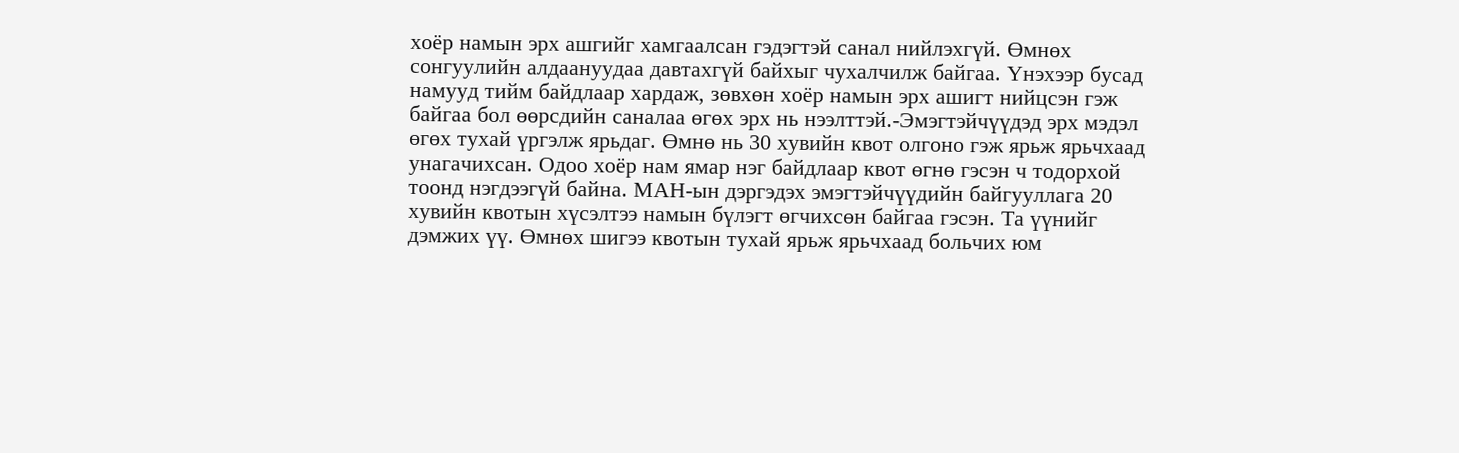хоёр намын эрх ашгийг хамгаалсан гэдэгтэй санал нийлэхгүй. Өмнөх сонгуулийн алдаануудаа давтахгүй байхыг чухалчилж байгаа. Үнэхээр бусад намууд тийм байдлаар хардаж, зөвхөн хоёр намын эрх ашигт нийцсэн гэж байгаа бол өөрсдийн саналаа өгөх эрх нь нээлттэй.-Эмэгтэйчүүдэд эрх мэдэл өгөх тухай үргэлж ярьдаг. Өмнө нь 30 хувийн квот олгоно гэж ярьж ярьчхаад унагачихсан. Одоо хоёр нам ямар нэг байдлаар квот өгнө гэсэн ч тодорхой тоонд нэгдээгүй байна. МАН-ын дэргэдэх эмэгтэйчүүдийн байгууллага 20 хувийн квотын хүсэлтээ намын бүлэгт өгчихсөн байгаа гэсэн. Та үүнийг дэмжих үү. Өмнөх шигээ квотын тухай ярьж ярьчхаад больчих юм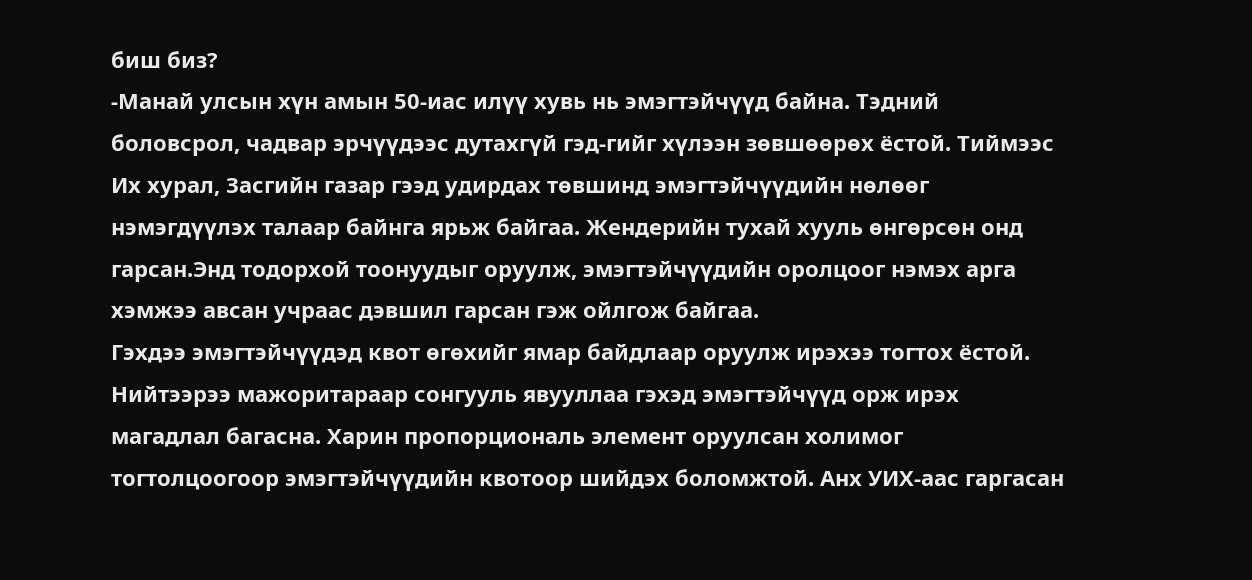биш биз?
-Манай улсын хүн амын 50-иас илүү хувь нь эмэгтэйчүүд байна. Тэдний боловсрол, чадвар эрчүүдээс дутахгүй гэд-гийг хүлээн зөвшөөрөх ёстой. Тиймээс Их хурал, Засгийн газар гээд удирдах төвшинд эмэгтэйчүүдийн нөлөөг нэмэгдүүлэх талаар байнга ярьж байгаа. Жендерийн тухай хууль өнгөрсөн онд гарсан.Энд тодорхой тоонуудыг оруулж, эмэгтэйчүүдийн оролцоог нэмэх арга хэмжээ авсан учраас дэвшил гарсан гэж ойлгож байгаа.
Гэхдээ эмэгтэйчүүдэд квот өгөхийг ямар байдлаар оруулж ирэхээ тогтох ёстой. Нийтээрээ мажоритараар сонгууль явууллаа гэхэд эмэгтэйчүүд орж ирэх магадлал багасна. Харин пропорциональ элемент оруулсан холимог тогтолцоогоор эмэгтэйчүүдийн квотоор шийдэх боломжтой. Анх УИХ-аас гаргасан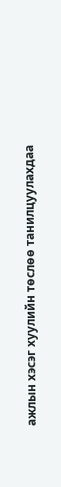ажлын хэсэг хуулийн төслөө танилцуулахдаа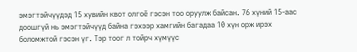эмэгтэйчүүдэд 15 хувийн квот олгоё гэсэн тоо оруулж байсан. 76 хүний 15-аас доошгүй нь эмэгтэйчүүд байна гэхээр хамгийн багадаа 10 хүн орж ирэх боломжтой гэсэн үг. Тэр тоог л тойрч хүмүүс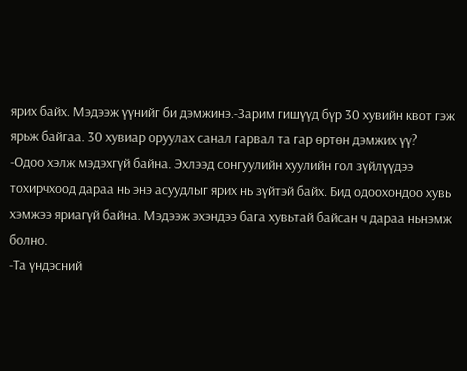ярих байх. Мэдээж үүнийг би дэмжинэ.-Зарим гишүүд бүр 30 хувийн квот гэж ярьж байгаа. 30 хувиар оруулах санал гарвал та гар өртөн дэмжих үү?
-Одоо хэлж мэдэхгүй байна. Эхлээд сонгуулийн хуулийн гол зүйлүүдээ тохирчхоод дараа нь энэ асуудлыг ярих нь зүйтэй байх. Бид одоохондоо хувь хэмжээ яриагүй байна. Мэдээж эхэндээ бага хувьтай байсан ч дараа ньнэмж болно.
-Та үндэсний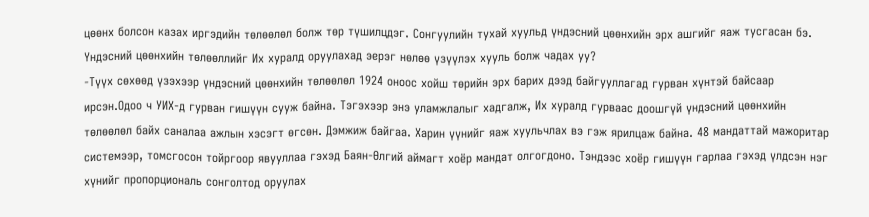цөөнх болсон казах иргэдийн төлөөлөл болж төр түшилцдэг. Сонгуулийн тухай хуульд үндэсний цөөнхийн эрх ашгийг яаж тусгасан бэ. Үндэсний цөөнхийн төлөөллийг Их хуралд оруулахад эерэг нөлөө үзүүлэх хууль болж чадах уу?
-Түүх сөхөөд үзэхээр үндэсний цөөнхийн төлөөлөл 1924 оноос хойш төрийн эрх барих дээд байгууллагад гурван хүнтэй байсаар ирсэн.Одоо ч УИХ-д гурван гишүүн сууж байна. Тэгэхээр энэ уламжлалыг хадгалж, Их хуралд гурваас доошгүй үндэсний цөөнхийн төлөөлөл байх саналаа ажлын хэсэгт өгсөн. Дэмжиж байгаа. Харин үүнийг яаж хуульчлах вэ гэж ярилцаж байна. 48 мандаттай мажоритар системээр, томсгосон тойргоор явууллаа гэхэд Баян-Өлгий аймагт хоёр мандат олгогдоно. Тэндээс хоёр гишүүн гарлаа гэхэд үлдсэн нэг хүнийг пропорциональ сонголтод оруулах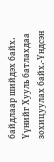байдлаар шийдэх байх. Үүнийг Хууль батлахдаа зохицуулах байх.-Үндсэн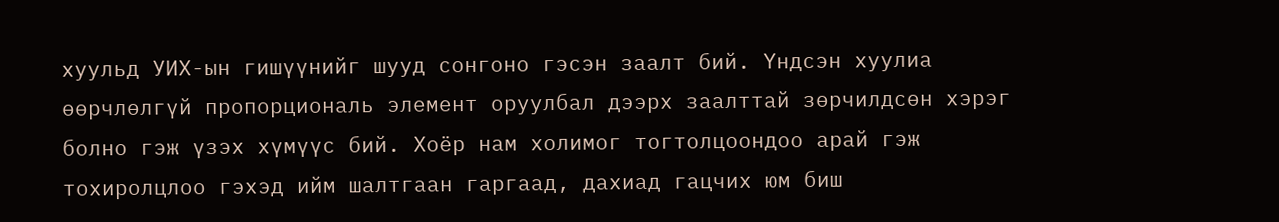хуульд УИХ-ын гишүүнийг шууд сонгоно гэсэн заалт бий. Үндсэн хуулиа өөрчлөлгүй пропорциональ элемент оруулбал дээрх заалттай зөрчилдсөн хэрэг болно гэж үзэх хүмүүс бий. Хоёр нам холимог тогтолцоондоо арай гэж тохиролцлоо гэхэд ийм шалтгаан гаргаад, дахиад гацчих юм биш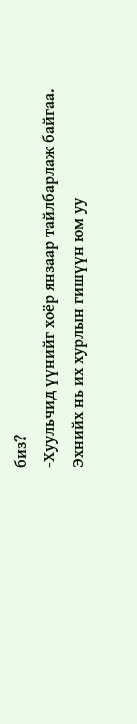биз?
-Хуульчид үүнийг хоёр янзаар тайлбарлаж байгаа. Эхнийх нь их хурлын гишүүн юм уу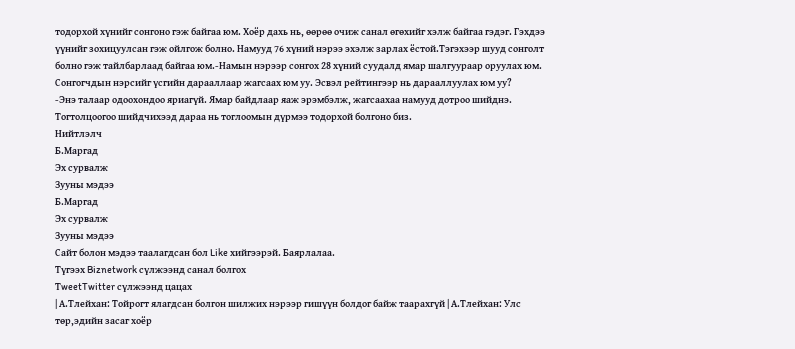тодорхой хүнийг сонгоно гэж байгаа юм. Хоёр дахь нь, өөрөө очиж санал өгөхийг хэлж байгаа гэдэг. Гэхдээ үүнийг зохицуулсан гэж ойлгож болно. Намууд 76 хүний нэрээ эхэлж зарлах ёстой.Тэгэхээр шууд сонголт болно гэж тайлбарлаад байгаа юм.-Намын нэрээр сонгох 28 хүний суудалд ямар шалгуураар оруулах юм. Сонгогчдын нэрсийг үсгийн дарааллаар жагсаах юм уу. Эсвэл рейтингээр нь дарааллуулах юм уу?
-Энэ талаар одоохондоо яриагүй. Ямар байдлаар яаж эрэмбэлж, жагсаахаа намууд дотроо шийднэ. Тогтолцоогоо шийдчихээд дараа нь тоглоомын дүрмээ тодорхой болгоно биз.
Нийтлэлч
Б.Маргад
Эх сурвалж
Зууны мэдээ
Б.Маргад
Эх сурвалж
Зууны мэдээ
Сайт болон мэдээ таалагдсан бол Like хийгээрэй. Баярлалаа.
Түгээх Biznetwork сүлжээнд санал болгох
ТweetTwitter сүлжээнд цацах
| А.Тлейхан: Тойрогт ялагдсан болгон шилжих нэрээр гишүүн болдог байж таарахгүй | А.Тлейхан: Улс төр,эдийн засаг хоёр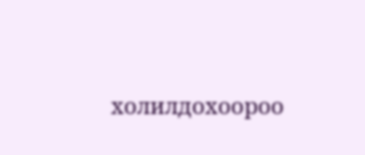холилдохоороо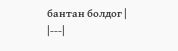бантан болдог |
|---|